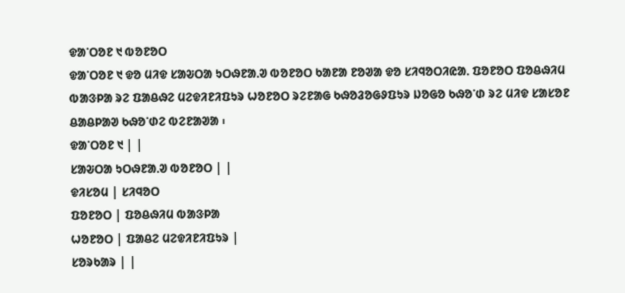ᱫᱟᱸᱛᱚᱱ ᱑ ᱵᱚᱱᱚᱛ
ᱫᱟᱸᱛᱚᱱ ᱑ ᱫᱚ ᱢᱤᱫ ᱥᱟᱶᱛᱟ ᱩᱛᱷᱱᱟᱹᱣ ᱵᱚᱱᱚᱛ ᱠᱟᱱᱟ ᱱᱚᱣᱟ ᱫᱚ ᱥᱤᱧᱚᱛᱤᱭᱟᱹ ᱯᱚᱱᱚᱛ ᱯᱚᱪᱷᱤᱢ ᱵᱟᱝᱞᱟ ᱨᱮ ᱯᱟᱪᱷᱮ ᱢᱮᱫᱤᱱᱤᱯᱩᱨ ᱦᱚᱱᱚᱛ ᱨᱮᱱᱟᱜ ᱠᱷᱚᱲᱚᱜᱽᱯᱩᱨ ᱡᱚᱜᱚ ᱠᱷᱚᱸᱰ ᱨᱮ ᱢᱤᱫ ᱥᱟᱥᱚᱱ ᱪᱟᱪᱞᱟᱣ ᱠᱷᱚᱸᱰᱮ ᱵᱮᱱᱟᱣᱟ ᱾
ᱫᱟᱸᱛᱚᱱ ᱑ | |
ᱥᱟᱶᱛᱟ ᱩᱛᱷᱱᱟᱹᱣ ᱵᱚᱱᱚᱛ | |
ᱫᱤᱥᱚᱢ | ᱥᱤᱧᱚᱛ
ᱯᱚᱱᱚᱛ | ᱯᱚᱪᱷᱤᱢ ᱵᱟᱝᱞᱟ
ᱦᱚᱱᱚᱛ | ᱯᱟᱪᱮ ᱢᱮᱫᱤᱱᱤᱯᱩᱨ |
ᱥᱚᱨᱠᱟᱨ | |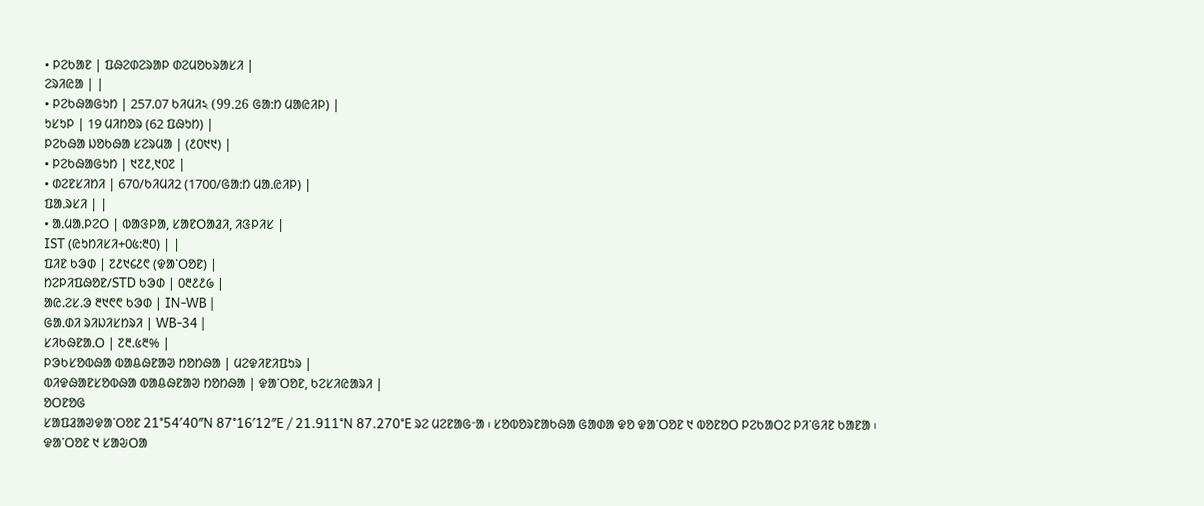• ᱞᱮᱠᱟᱱ | ᱯᱷᱮᱰᱮᱨᱟᱞ ᱰᱮᱢᱚᱠᱨᱟᱥᱤ |
ᱮᱨᱤᱭᱟ | |
• ᱞᱮᱠᱷᱟᱜᱩᱴ | 257.07 ᱠᱤᱢᱤ২ (99.26 ᱜᱟᱺᱴ ᱢᱟᱭᱤᱞ) |
ᱩᱥᱩᱞ | 19 ᱢᱤᱴᱚᱨ (62 ᱯᱷᱩᱴ) |
ᱞᱮᱠᱷᱟ ᱡᱚᱠᱷᱟ ᱥᱮᱨᱢᱟ | (᱒᱐᱑᱑) |
• ᱞᱮᱠᱷᱟᱜᱩᱴ | ᱑᱗᱒,᱑᱐᱗ |
• ᱰᱮᱱᱥᱤᱴᱤ | 670/ᱠᱤᱢᱤ2 (1700/ᱜᱟᱺᱴ ᱢᱟᱹᱭᱤᱞ) |
ᱯᱟᱹᱨᱥᱤ | |
• ᱟᱹᱢᱟᱹᱞᱮᱛ | ᱵᱟᱝᱞᱟ, ᱥᱟᱱᱛᱟᱲᱤ, ᱤᱝᱞᱤᱥ |
IST (ᱭᱩᱴᱤᱥᱤ+᱐᱕:᱓᱐) | |
ᱯᱤᱱ ᱠᱳᱰ | ᱗᱒᱑᱔᱒᱖ (ᱫᱟᱸᱛᱚᱱ) |
ᱴᱮᱞᱤᱯᱷᱚᱱ/STD ᱠᱳᱰ | ᱐᱓᱒᱒᱙ |
ᱟᱭ.ᱮᱥ.ᱳ ᱓᱑᱖᱖ ᱠᱳᱰ | IN-WB |
ᱜᱟᱹᱰᱤ ᱨᱤᱡᱤᱥᱴᱨᱤ | WB-34 |
ᱥᱤᱠᱷᱱᱟᱹᱛ | ᱗᱓.᱕᱓% |
ᱞᱳᱠᱥᱚᱵᱷᱟ ᱵᱟᱪᱷᱱᱟᱣ ᱴᱚᱴᱷᱟ | ᱢᱮᱫᱤᱱᱤᱯᱩᱨ |
ᱵᱤᱫᱷᱟᱱᱥᱚᱵᱷᱟ ᱵᱟᱪᱷᱱᱟᱣ ᱴᱚᱴᱷᱟ | ᱫᱟᱸᱛᱚᱱ, ᱠᱮᱥᱤᱭᱟᱨᱤ |
ᱚᱛᱱᱚᱜ
ᱥᱟᱯᱲᱟᱣᱫᱟᱸᱛᱚᱱ 21°54′40″N 87°16′12″E / 21.911°N 87.270°E ᱨᱮ ᱢᱮᱱᱟᱜᱼᱟ ᱾ ᱥᱚᱵᱚᱨᱱᱟᱠᱷᱟ ᱜᱟᱰᱟ ᱫᱚ ᱫᱟᱸᱛᱚᱱ ᱑ ᱵᱚᱱᱚᱛ ᱞᱮᱠᱟᱛᱮ ᱞᱤᱸᱜᱤᱱ ᱠᱟᱱᱟ ᱾
ᱫᱟᱸᱛᱚᱱ ᱑ ᱥᱟᱶᱛᱟ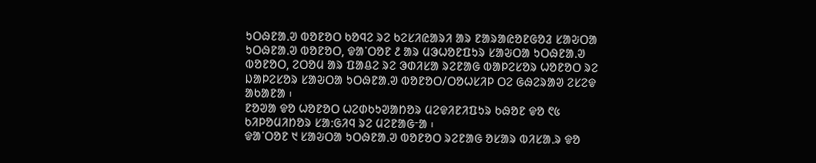ᱩᱛᱷᱱᱟᱹᱣ ᱵᱚᱱᱚᱛ ᱠᱚᱧᱮ ᱨᱮ ᱠᱮᱥᱤᱭᱟᱨᱤ ᱟᱨ ᱱᱟᱨᱟᱭᱚᱱᱜᱚᱲ ᱥᱟᱶᱛᱟ ᱩᱛᱷᱱᱟᱹᱣ ᱵᱚᱱᱚᱛ, ᱫᱟᱸᱛᱚᱱ ᱒ ᱟᱨ ᱢᱳᱦᱚᱱᱯᱩᱨ ᱥᱟᱶᱛᱟ ᱩᱛᱷᱱᱟᱹᱣ ᱵᱚᱱᱚᱛ, ᱮᱛᱚᱢ ᱟᱨ ᱯᱟᱪᱮ ᱨᱮ ᱳᱰᱤᱥᱟ ᱨᱮᱱᱟᱜ ᱵᱟᱞᱮᱥᱚᱨ ᱦᱚᱱᱚᱛ ᱨᱮ ᱡᱟᱞᱮᱥᱚᱨ ᱥᱟᱶᱛᱟ ᱩᱛᱷᱱᱟᱹᱣ ᱵᱚᱱᱚᱛ/ᱛᱚᱦᱥᱤᱞ ᱛᱮ ᱜᱷᱮᱨᱟᱣ ᱮᱥᱮᱫ ᱟᱠᱟᱱᱟ ᱾
ᱱᱚᱣᱟ ᱫᱚ ᱦᱚᱱᱚᱛ ᱦᱮᱰᱠᱩᱣᱟᱴᱚᱨ ᱢᱮᱫᱤᱱᱤᱯᱩᱨ ᱠᱷᱚᱱ ᱫᱚ ᱖᱕ ᱠᱤᱞᱚᱢᱤᱴᱚᱨ ᱥᱟᱺᱜᱤᱧ ᱨᱮ ᱢᱮᱱᱟᱜᱼᱟ ᱾
ᱫᱟᱸᱛᱚᱱ ᱑ ᱥᱟᱶᱛᱟ ᱩᱛᱷᱱᱟᱹᱣ ᱵᱚᱱᱚᱛ ᱨᱮᱱᱟᱜ ᱚᱥᱟᱨ ᱵᱤᱥᱟᱹᱨ ᱫᱚ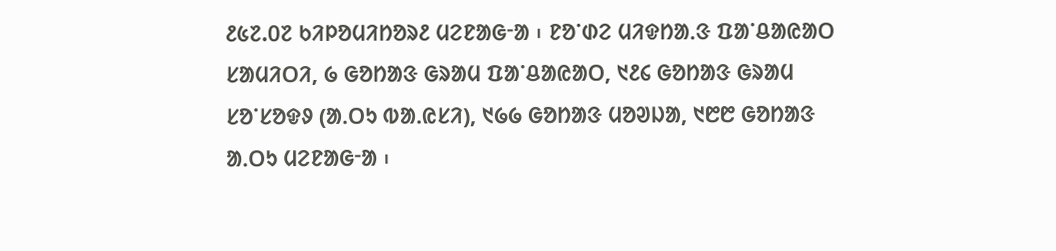᱒᱕᱗.᱐᱗ ᱠᱤᱞᱚᱢᱤᱴᱚᱨ᱒ ᱢᱮᱱᱟᱜᱼᱟ ᱾ ᱱᱚᱸᱰᱮ ᱢᱤᱫᱴᱟᱹᱝ ᱯᱟᱸᱪᱟᱭᱟᱛ ᱥᱟᱢᱤᱛᱤ, ᱙ ᱜᱚᱴᱟᱝ ᱜᱨᱟᱢ ᱯᱟᱸᱪᱟᱭᱟᱛ, ᱑᱒᱔ ᱜᱚᱴᱟᱝ ᱜᱨᱟᱢ ᱥᱚᱸᱥᱚᱫᱽ (ᱟᱹᱛᱩ ᱵᱟᱹᱭᱥᱤ), ᱑᱙᱙ ᱜᱚᱴᱟᱝ ᱢᱚᱣᱡᱟ, ᱑᱘᱘ ᱜᱚᱴᱟᱝ ᱟᱹᱛᱩ ᱢᱮᱱᱟᱜᱼᱟ ᱾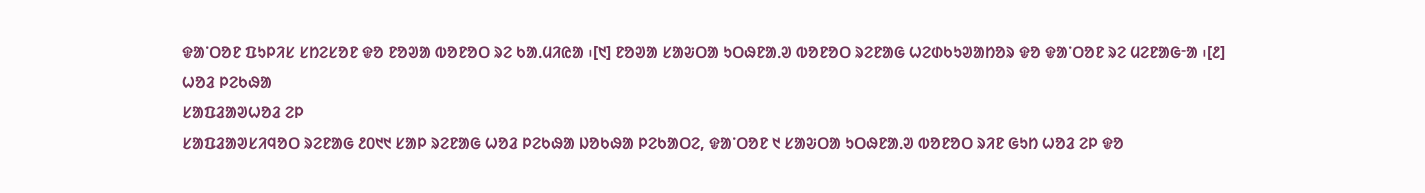ᱫᱟᱸᱛᱚᱱ ᱯᱩᱞᱤᱥ ᱥᱴᱮᱥᱚᱱ ᱫᱚ ᱱᱚᱣᱟ ᱵᱚᱱᱚᱛ ᱨᱮ ᱠᱟᱹᱢᱤᱭᱟ ᱾[᱑] ᱱᱚᱣᱟ ᱥᱟᱶᱛᱟ ᱩᱛᱷᱱᱟᱹᱣ ᱵᱚᱱᱚᱛ ᱨᱮᱱᱟᱜ ᱦᱮᱰᱠᱩᱣᱟᱴᱚᱨ ᱫᱚ ᱫᱟᱸᱛᱚᱱ ᱨᱮ ᱢᱮᱱᱟᱜᱼᱟ ᱾[᱒]
ᱦᱚᱲ ᱞᱮᱠᱷᱟ
ᱥᱟᱯᱲᱟᱣᱦᱚᱲ ᱮᱞ
ᱥᱟᱯᱲᱟᱣᱥᱤᱧᱚᱛ ᱨᱮᱱᱟᱜ ᱒᱐᱑᱑ ᱥᱟᱞ ᱨᱮᱱᱟᱜ ᱦᱚᱲ ᱞᱮᱠᱷᱟ ᱡᱚᱠᱷᱟ ᱞᱮᱠᱟᱛᱮ, ᱫᱟᱸᱛᱚᱱ ᱑ ᱥᱟᱶᱛᱟ ᱩᱛᱷᱱᱟᱹᱣ ᱵᱚᱱᱚᱛ ᱨᱤᱱ ᱜᱩᱴ ᱦᱚᱲ ᱮᱞ ᱫᱚ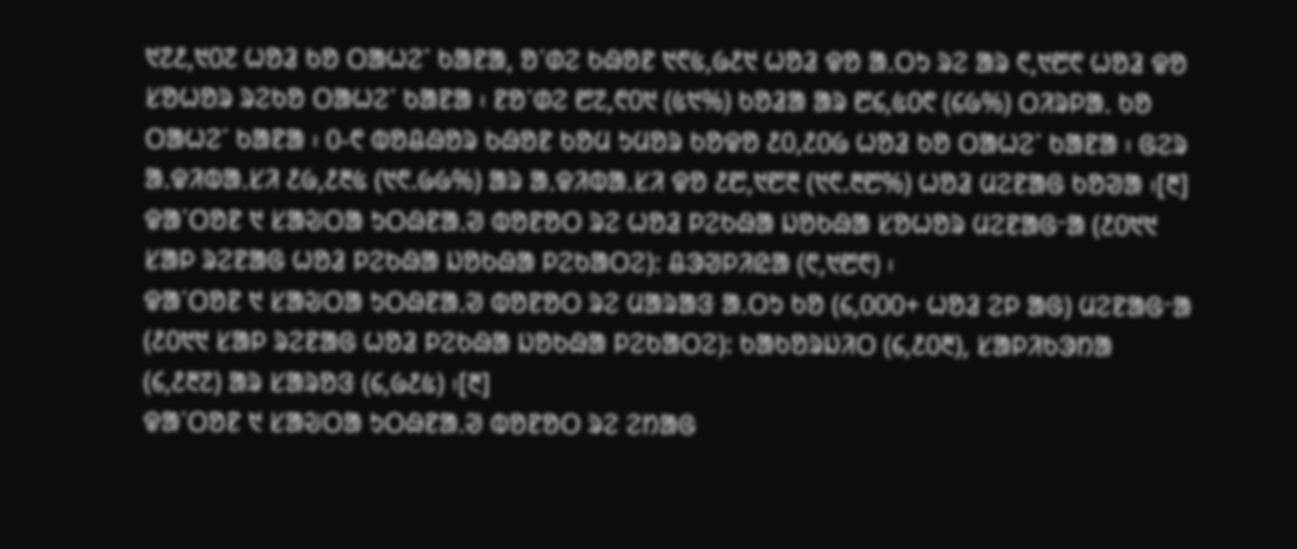᱑᱗᱒,᱑᱐᱗ ᱦᱚᱲ ᱠᱚ ᱛᱟᱦᱮᱸ ᱠᱟᱱᱟ, ᱚᱸᱰᱮ ᱠᱷᱚᱱ ᱑᱖᱕,᱙᱒᱑ ᱦᱚᱲ ᱫᱚ ᱟᱹᱛᱩ ᱨᱮ ᱟᱨ ᱖,᱑᱘᱖ ᱦᱚᱲ ᱫᱚ ᱥᱚᱦᱚᱨ ᱨᱮᱠᱚ ᱛᱟᱦᱮᱸ ᱠᱟᱱᱟ ᱾ ᱱᱚᱸᱰᱮ ᱘᱗,᱖᱐᱑ (᱕᱑%) ᱠᱚᱲᱟ ᱟᱨ ᱘᱔,᱕᱐᱖ (᱔᱙%) ᱛᱤᱨᱞᱟᱹ ᱠᱚ ᱛᱟᱦᱮᱸ ᱠᱟᱱᱟ ᱾ ᱐-᱖ ᱵᱚᱪᱷᱚᱨ ᱠᱷᱚᱱ ᱠᱚᱢ ᱩᱢᱚᱨ ᱠᱚᱫᱚ ᱒᱐,᱒᱐᱙ ᱦᱚᱲ ᱠᱚ ᱛᱟᱦᱮᱸ ᱠᱟᱱᱟ ᱾ ᱜᱮᱨ ᱟᱹᱫᱤᱵᱟᱹᱥᱤ ᱒᱙,᱒᱓᱕ (᱑᱖.᱙᱙%) ᱟᱨ ᱟᱹᱫᱤᱵᱟᱹᱥᱤ ᱫᱚ ᱒᱘,᱑᱘᱓ (᱑᱖.᱓᱘%) ᱦᱚᱲ ᱢᱮᱱᱟᱜ ᱠᱚᱣᱟ ᱾[᱓]
ᱫᱟᱸᱛᱚᱱ ᱑ ᱥᱟᱶᱛᱟ ᱩᱛᱷᱱᱟᱹᱣ ᱵᱚᱱᱚᱛ ᱨᱮ ᱦᱚᱲ ᱞᱮᱠᱷᱟ ᱡᱚᱠᱷᱟ ᱥᱚᱦᱚᱨ ᱢᱮᱱᱟᱜᱼᱟ (᱒᱐᱑᱑ ᱥᱟᱞ ᱨᱮᱱᱟᱜ ᱦᱚᱲ ᱞᱮᱠᱷᱟ ᱡᱚᱠᱷᱟ ᱞᱮᱠᱟᱛᱮ): ᱪᱳᱣᱞᱤᱭᱟ (᱖,᱑᱘᱖) ᱾
ᱫᱟᱸᱛᱚᱱ ᱑ ᱥᱟᱶᱛᱟ ᱩᱛᱷᱱᱟᱹᱣ ᱵᱚᱱᱚᱛ ᱨᱮ ᱢᱟᱨᱟᱝ ᱟᱹᱛᱩ ᱠᱚ (᱔,᱐᱐᱐+ ᱦᱚᱲ ᱮᱞ ᱟᱜ) ᱢᱮᱱᱟᱜᱼᱟ (᱒᱐᱑᱑ ᱥᱟᱞ ᱨᱮᱱᱟᱜ ᱦᱚᱲ ᱞᱮᱠᱷᱟ ᱡᱚᱠᱷᱟ ᱞᱮᱠᱟᱛᱮ): ᱠᱟᱠᱚᱨᱡᱤᱛ (᱔,᱒᱐᱓), ᱥᱟᱞᱤᱠᱳᱴᱟ (᱔,᱒᱓᱗) ᱟᱨ ᱥᱟᱨᱚᱝ (᱔,᱙᱒᱕) ᱾[᱓]
ᱫᱟᱸᱛᱚᱱ ᱑ ᱥᱟᱶᱛᱟ ᱩᱛᱷᱱᱟᱹᱣ ᱵᱚᱱᱚᱛ ᱨᱮ ᱮᱴᱟᱜ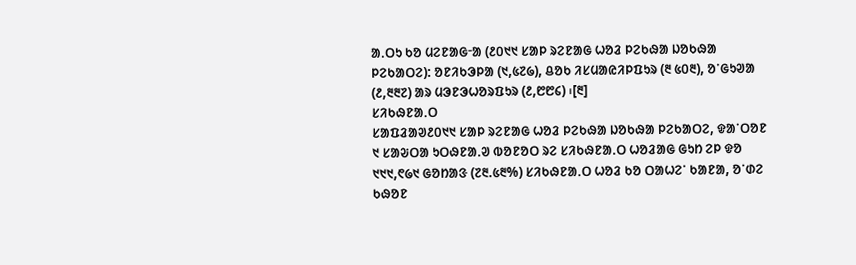ᱟᱹᱛᱩ ᱠᱚ ᱢᱮᱱᱟᱜᱼᱟ (᱒᱐᱑᱑ ᱥᱟᱞ ᱨᱮᱱᱟᱜ ᱦᱚᱲ ᱞᱮᱠᱷᱟ ᱡᱚᱠᱷᱟ ᱞᱮᱠᱟᱛᱮ): ᱚᱱᱤᱠᱳᱞᱟ (᱑,᱕᱗᱙), ᱪᱚᱠ ᱤᱥᱢᱟᱭᱤᱞᱯᱩᱨ (᱓ ᱕᱐᱓), ᱚᱸᱜᱩᱣᱟ (᱒,᱓᱓᱗) ᱟᱨ ᱢᱳᱱᱳᱦᱚᱨᱯᱩᱨ (᱒,᱘᱘᱔) ᱾[᱓]
ᱥᱤᱠᱷᱱᱟᱹᱛ
ᱥᱟᱯᱲᱟᱣ᱒᱐᱑᱑ ᱥᱟᱞ ᱨᱮᱱᱟᱜ ᱦᱚᱲ ᱞᱮᱠᱷᱟ ᱡᱚᱠᱷᱟ ᱞᱮᱠᱟᱛᱮ, ᱫᱟᱸᱛᱚᱱ ᱑ ᱥᱟᱶᱛᱟ ᱩᱛᱷᱱᱟᱹᱣ ᱵᱚᱱᱚᱛ ᱨᱮ ᱥᱤᱠᱷᱱᱟᱹᱛ ᱦᱚᱲᱟᱜ ᱜᱩᱴ ᱮᱞ ᱫᱚ ᱑᱑᱑,᱖᱙᱑ ᱜᱚᱴᱟᱝ (᱗᱓.᱕᱓%) ᱥᱤᱠᱷᱱᱟᱹᱛ ᱦᱚᱲ ᱠᱚ ᱛᱟᱦᱮᱸ ᱠᱟᱱᱟ, ᱚᱸᱰᱮ ᱠᱷᱚᱱ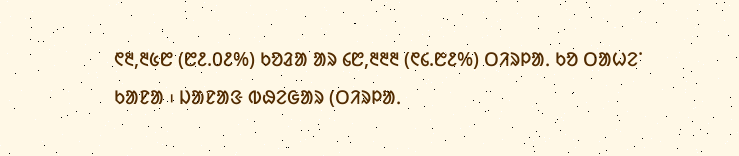᱖᱓,᱓᱕᱘ (᱘᱒.᱐᱒%) ᱠᱚᱲᱟ ᱟᱨ ᱔᱘,᱓᱓᱓ (᱖᱔.᱘᱒%) ᱛᱤᱨᱞᱟᱹ ᱠᱚ ᱛᱟᱦᱮᱸ ᱠᱟᱱᱟ ᱾ ᱡᱟᱱᱟᱝ ᱵᱷᱮᱜᱟᱨ (ᱛᱤᱨᱞᱟᱹ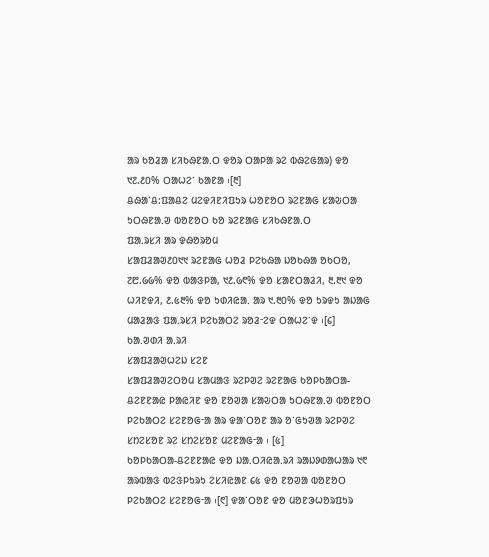ᱟᱨ ᱠᱚᱲᱟ ᱥᱤᱠᱷᱱᱟᱹᱛ ᱫᱚᱨ ᱛᱟᱞᱟ ᱨᱮ ᱵᱷᱮᱜᱟᱨ) ᱫᱚ ᱑᱗.᱒᱐% ᱛᱟᱦᱮᱸ ᱠᱟᱱᱟ ᱾[᱓]
ᱪᱷᱟᱸᱪ:ᱯᱟᱪᱮ ᱢᱮᱫᱤᱱᱤᱯᱩᱨ ᱦᱚᱱᱚᱛ ᱨᱮᱱᱟᱜ ᱥᱟᱶᱛᱟ ᱩᱛᱷᱱᱟᱹᱣ ᱵᱚᱱᱚᱛ ᱠᱚ ᱨᱮᱱᱟᱜ ᱥᱤᱠᱷᱱᱟᱹᱛ
ᱯᱟᱹᱨᱥᱤ ᱟᱨ ᱫᱷᱚᱨᱚᱢ
ᱥᱟᱯᱲᱟᱣ᱒᱐᱑᱑ ᱨᱮᱱᱟᱜ ᱦᱚᱲ ᱞᱮᱠᱷᱟ ᱡᱚᱠᱷᱟ ᱚᱠᱛᱚ, ᱗᱘.᱙᱙% ᱫᱚ ᱵᱟᱝᱞᱟ, ᱑᱒.᱙᱖% ᱫᱚ ᱥᱟᱱᱛᱟᱲᱤ, ᱓.᱓᱑ ᱫᱚ ᱦᱤᱱᱫᱤ, ᱒.᱕᱓% ᱫᱚ ᱩᱰᱤᱭᱟᱹ ᱟᱨ ᱑.᱓᱐% ᱫᱚ ᱩᱨᱫᱩ ᱟᱡᱟᱜ ᱢᱟᱲᱟᱝ ᱯᱟᱹᱨᱥᱤ ᱞᱮᱠᱟᱛᱮ ᱨᱚᱲᱼᱮᱫ ᱛᱟᱦᱮᱸᱫ ᱾[᱔]
ᱠᱟᱹᱣᱰᱤ ᱟᱹᱨᱤ
ᱥᱟᱯᱲᱟᱣᱦᱮᱡ ᱥᱮᱱ
ᱥᱟᱯᱲᱟᱣᱮᱛᱚᱢ ᱥᱟᱢᱟᱝ ᱨᱮᱞᱣᱮ ᱨᱮᱱᱟᱜ ᱠᱚᱞᱠᱟᱛᱟ-ᱪᱮᱱᱱᱟᱭ ᱞᱟᱭᱤᱱ ᱫᱚ ᱱᱚᱣᱟ ᱥᱟᱶᱛᱟ ᱩᱛᱷᱱᱟᱹᱣ ᱵᱚᱱᱚᱛ ᱞᱮᱠᱟᱛᱮ ᱥᱮᱱᱚᱜᱼᱟ ᱟᱨ ᱫᱟᱸᱛᱚᱱ ᱟᱨ ᱚᱸᱜᱩᱣᱟ ᱨᱮᱞᱣᱮ ᱥᱴᱮᱥᱚᱱ ᱨᱮ ᱥᱴᱮᱥᱚᱱ ᱢᱮᱱᱟᱜᱼᱟ ᱾ [᱕]
ᱠᱚᱞᱠᱟᱛᱟ-ᱪᱮᱱᱱᱟᱭ ᱫᱚ ᱡᱟᱹᱛᱤᱭᱟᱹᱨᱤ ᱨᱟᱡᱽᱰᱟᱦᱟᱨ ᱑᱖ ᱟᱨᱵᱟᱝ ᱵᱮᱝᱞᱩᱨᱩ ᱮᱥᱤᱭᱟᱱ ᱔᱕ ᱫᱚ ᱱᱚᱣᱟ ᱵᱚᱱᱚᱛ ᱞᱮᱠᱟᱛᱮ ᱥᱮᱱᱚᱜᱼᱟ ᱾[᱖] ᱫᱟᱸᱛᱚᱱ ᱫᱚ ᱢᱚᱱᱳᱦᱚᱨᱯᱩᱨ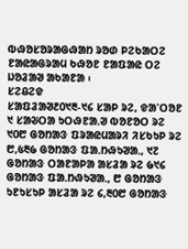ᱵᱷᱚᱥᱚᱨᱟᱜᱷᱟᱴ ᱨᱚᱰ ᱞᱮᱠᱟᱛᱮ ᱱᱟᱭᱟᱜᱨᱟᱢ ᱠᱷᱚᱱ ᱱᱟᱯᱟᱭ ᱛᱮ ᱡᱚᱲᱟᱣ ᱟᱠᱟᱱᱟ ᱾
ᱥᱮᱪᱮᱫ
ᱥᱟᱯᱲᱟᱣ᱒᱐᱑᱓-᱑᱔ ᱥᱟᱞ ᱨᱮ, ᱫᱟᱸᱛᱚᱱ ᱑ ᱥᱟᱶᱛᱟ ᱩᱛᱷᱱᱟᱹᱣ ᱵᱚᱱᱚᱛ ᱨᱮ ᱑᱐᱘ ᱜᱚᱴᱟᱝ ᱯᱨᱟᱭᱢᱟᱨᱤ ᱤᱥᱠᱩᱞ ᱨᱮ ᱘,᱕᱓᱙ ᱜᱚᱴᱟᱝ ᱯᱟᱹᱴᱷᱩᱣᱟᱹ, ᱑᱗ ᱜᱚᱴᱟᱝ ᱛᱟᱱᱟᱞᱟ ᱟᱥᱲᱟ ᱨᱮ ᱙᱑᱔ ᱜᱚᱴᱟᱝ ᱯᱟᱹᱴᱷᱩᱣᱟᱹ, ᱘ ᱜᱚᱴᱟᱝ ᱩᱱᱩᱥᱩᱞ ᱟᱥᱲᱟ ᱨᱮ ᱔,᱓᱐᱘ ᱜᱚᱴᱟᱝ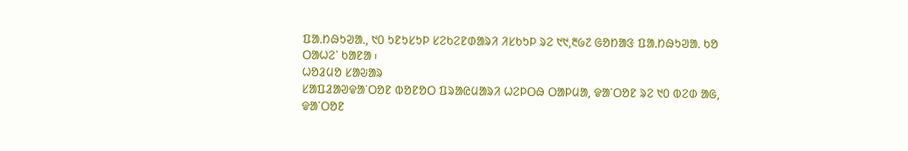ᱯᱟᱹᱴᱷᱩᱣᱟᱹ, ᱑᱐ ᱩᱱᱩᱥᱩᱞ ᱥᱮᱠᱮᱱᱰᱟᱨᱤ ᱤᱥᱠᱩᱞ ᱨᱮ ᱑᱑,᱓᱙᱗ ᱜᱚᱴᱟᱝ ᱯᱟᱹᱴᱷᱩᱣᱟᱹ ᱠᱚ ᱛᱟᱦᱮᱸ ᱠᱟᱱᱟ ᱾
ᱦᱚᱲᱢᱚ ᱥᱟᱶᱟᱨ
ᱥᱟᱯᱲᱟᱣᱫᱟᱸᱛᱚᱱ ᱵᱚᱱᱚᱛ ᱯᱨᱟᱭᱢᱟᱨᱤ ᱦᱮᱞᱛᱷ ᱛᱟᱞᱢᱟ, ᱫᱟᱸᱛᱚᱱ ᱨᱮ ᱑᱐ ᱵᱮᱰ ᱟᱜ, ᱫᱟᱸᱛᱚᱱ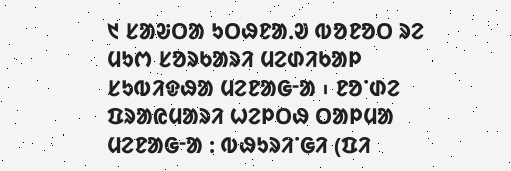᱑ ᱥᱟᱶᱛᱟ ᱩᱛᱷᱱᱟᱹᱣ ᱵᱚᱱᱚᱛ ᱨᱮ ᱢᱩᱬ ᱥᱚᱨᱠᱟᱨᱤ ᱢᱮᱰᱤᱠᱟᱞ ᱥᱩᱵᱤᱫᱷᱟ ᱢᱮᱱᱟᱜᱼᱟ ᱾ ᱱᱚᱸᱰᱮ ᱯᱨᱟᱭᱢᱟᱨᱤ ᱦᱮᱞᱛᱷ ᱛᱟᱞᱢᱟ ᱢᱮᱱᱟᱜᱼᱟ : ᱵᱷᱩᱨᱤᱸᱜᱤ (ᱯᱤ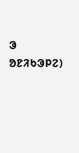ᱳ ᱚᱱᱤᱠᱳᱞᱮ)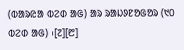(ᱵᱟᱨᱭᱟ ᱵᱮᱰ ᱟᱜ) ᱟᱨ ᱨᱟᱡᱽᱱᱚᱜᱚᱨ (᱑᱐ ᱵᱮᱰ ᱟᱜ) ᱾[᱗][᱘]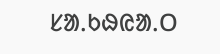ᱥᱟᱹᱠᱷᱭᱟᱹᱛ